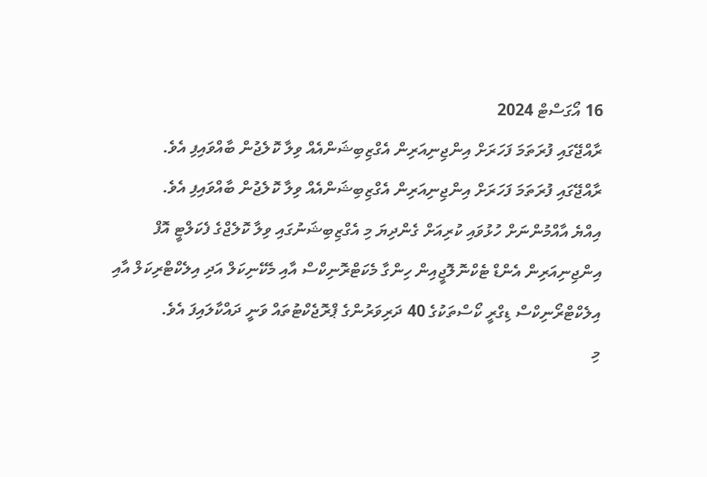16 އޯގަސްޓް 2024
ރާއްޖޭގައި ފުރަތަމަ ފަހަރަށް އިންޖިނިއަރިން އެގްޒިބިޝަންއެއް ވިލާ ކޮލެޖުން ބާއްވައިފި އެވެ.
ރާއްޖޭގައި ފުރަތަމަ ފަހަރަށް އިންޖިނިއަރިން އެގްޒިބިޝަންއެއް ވިލާ ކޮލެޖުން ބާއްވައިފި އެވެ.
އިއްޔެ އާއްމުންނަށް ހުޅުވައި ކުރިއަށް ގެންދިޔަ މި އެގްޒިބިޝަނުގައި ވިލާ ކޮލެޖްގެ ފެކަލްޓީ އޮފް އިންޖިނިއަރިން އެންޑް ޓެކްނޮލޮޖީއިން ހިންގާ މެކަޓްރޮނިކްސް އާއި މެކޭނިކަލް އަދި އިލެކްޓްރިކަލް އާއި އިލެކްޓްރޯނިކްސް ޑިގްރީ ކޯސްތަކުގެ 40 ދަރިވަރުންގެ ޕްރޮޖެކްޓުތައް ވަނީ ދައްކާލައިފަ އެވެ.
މި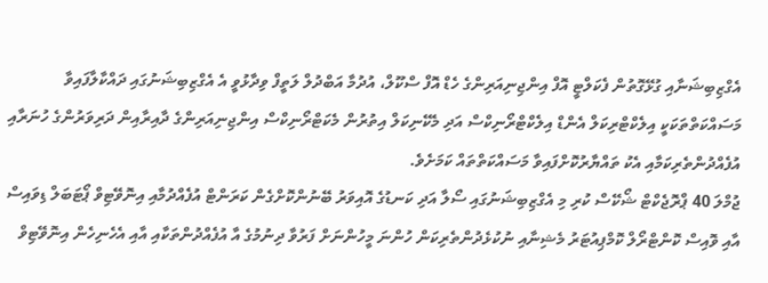އެގްޒިބިޝަނާއި ގުޅޭގޮތުން ފެކަލްޓީ އޮފް އިންޖިނިއަރިންގެ ހެޑް އޮފް ސްކޫލް، އުދުމާ އަބްދުލް ލަތީފް ވިދާޅުވީ އެ އެގްޒިބިޝަނުގައި ދައްކާލާފައިވާ މަސައްކަތްތަކަކީ އިލެކްޓްރިކަލް އެންޑް އިލެކްޓްރޯނިކްސް އަދި މެކޭނިކަލް އިތުރުން މެކަޓްރޯނިކްސް އިންޖިނިއަރިންގެ ދާއިރާއިން ދަރިވަރުންގެ ހުނަރާއި އުފެއްދުންތެރިކަމާއި އެކު ތައްޔާރުކޮށްފައިވާ މަސައްކަތްތައް ކަމަށެވެ.
ޖުމްލަ 40 ޕްރޮޖެކްޓް ޝޯކޭސް ކުރި މި އެގްޒިބިޝަނުގައި ސޯލާ އަދި ކަނޑުގެ އޮއިވަރު ބޭނުންކޮށްގެން ކަރަންޓް އުފެއްދުމާއި އިނޮވޭޓިވް ޕޯޓަބަލް ޑިވައިސް އާއި ވޮއިސް ކޮންޓްރޯލް ކޮމްޕިއުޓަރު މެޝިނާއި ނުކުޅެދުންތެރިކަން ހުންނަ މީހުންނަށް ފަރުވާ ދިނުމުގެ އާ އުފެއްދުންތަކާއި އާއި އެހެނިހެން އިނޮވޭޓިވް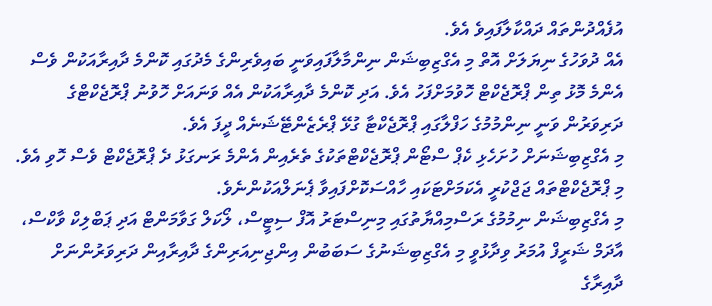އުފެއްދުންތައް ދައްކާލާފައިވެ އެވެ.
އެއް ދުވަހުގެ ނިޔަލަށް އޮތް މި އެގްޒިބިޝަން ނިންމާލާފައިވަނީ ބައިވެރިންގެ މެދުގައި ކޮންމެ ދާއިރާއަކުން ވެސް އެންމެ މޮޅު ތިން ޕްރޮޖެކްޓް ހޮވުމަށްފަހު އެވެ. އަދި ކޮންމެ ދާއިރާއަކުން އެއް ވަނައަށް ހޮވުނު ޕްރޮޖެކްޓްގެ ދަރިވަރުން ވަނީ ނިންމުމުގެ ހަފްލާގައި ޕްރޮޖެކްޓާ ގުޅޭ ޕްރެޒެންޓޭޝަނެއް ދީފަ އެވެ.
މި އެގްޒިބިޝަނަށް ހުށަހެޅި ކެޕް ސްޓޯން ޕްރޮޖެކްޓްތަކުގެ ތެރެއިން އެންމެ ރަނގަޅު ދެ ޕްރޮޖެކްޓް ވެސް ހޮވި އެވެ. މި ޕްރޮޖެކްޓްތައް ޖަޖްކުރީ އެކަމަށްޓަކައި ހާއްސަކޮށްފައިވާ ޕެނަލްއަކުންނެވެ.
މި އެގްޒިބިޝަން ނިމުމުގެ ރަސްމިއްޔާތުގައި މިނިސްޓަރު އޮފް ސިޓީސް، ލޯކަލް ގަވާމަންޓް އަދި ޕަބްލިކް ވާކްސް، އާދަމް ޝަރީފް އުމަރު ވިދާޅުވީ މި އެގްޒިބިޝަނުގެ ސަބަބުން އިންޖިނިއަރިންގެ ދާއިރާއިން ދަރިވަރުންނަށް ދާއިރާގެ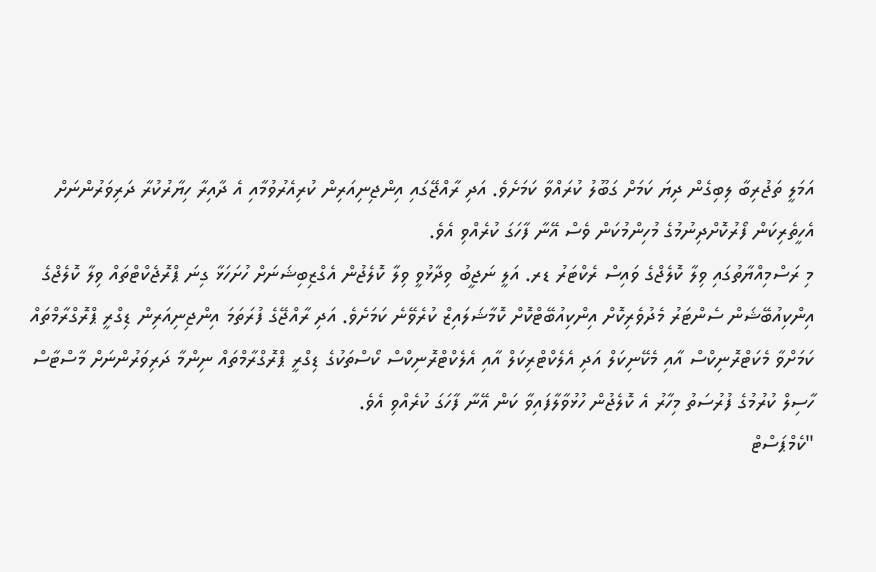އަމަލީ ތަޖުރިބާ ލިބިގެން ދިޔަ ކަމަށް ގަބޫލު ކުރައްވާ ކަމަށެވެ. އަދި ރާއްޖޭގައި އިންޖިނިއަރިން ކުރިއެރުވުމާއި އެ ދާއިރާ ހިޔާރުކުރާ ދަރިވަރުންނަށް އެހީތެރިކަން ފޯރުކޮށްދިނުމުގެ މުހިންމުކަން ވެސް އޭނާ ފާހަގަ ކުރެއްވި އެވެ.
މި ރަސްމިއްޔާތުގައި ވިލާ ކޮލެޖްގެ ވައިސް ރެކްޓަރު ޑރ. އަލީ ނަޖީބު ވިދާޅުވީ ވިލާ ކޮލެޖުން އެގްޒިބިޝަނަށް ހުށަހަޅާ ގިނަ ޕްރޮޖެކްޓްތައް ވިލާ ކޮލެޖްގެ އިންކިއުބޭޝަން ސެންޓަރު މެދުވެރިކޮށް އިންކިއުބޭޓްކޮށް ކޮމާޝަލައިޒް ކުރެވޭނެ ކަމަށެވެ. އަދި ރާއްޖޭގެ ފުރަތަމަ އިންޖިނިއަރިން ޑިގްރީ ޕްރޮގްރާމްތައް ކަމަށްވާ މެކަޓްރޮނިކްސް އާއި މެކޭނިކަލް އަދި އެލެކްޓްރިކަލް އާއި އެލެކްޓްރޮނިކްސް ކޯސްތަކުގެ ޑިގްރީ ޕްރޮގްރާމްތައް ނިންމާ ދަރިވަރުންނަށް މާސްޓާސް ހާސިލް ކުރުމުގެ ފުރުސަތު މިހާރު އެ ކޮލެޖުން ހުޅުވާލާފައިވާ ކަން އޭނާ ފާހަގަ ކުރެއްވި އެވެ.
"ކެމްޕަސްޓް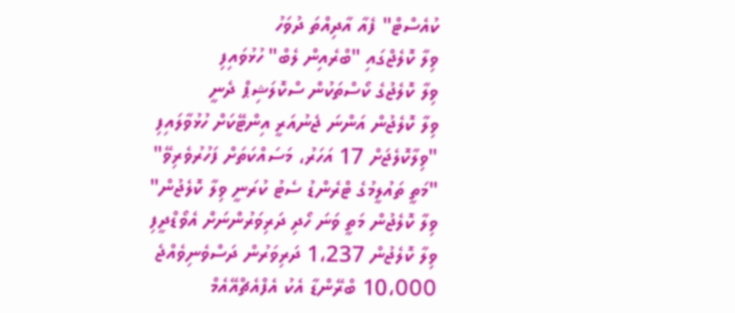ކުއެސްޓް" ފެއާ އާދިއްތަ ދުވަހު
ވިލާ ކޮލެޖްގައި "ބްރެއިން ލެބް" ހުޅުވައިފި
ވިލާ ކޮލެޖުގެ ކޯސްތަކުން ސްކޮލަޝިޕް ދެނީ
ވިލާ ކޮލެޖުން އަންނަ ޖެނުއަރީ އިންޓޭކަށް ހުޅުވާލައިފި
"ވިލާކޮލެޖަށް 17 އަހަރު، މަސައްކަތަށް ފަހުރުވެރިވޭ"
"މަތީ ތައުލީމުގެ ޓްރެންޑު ސެޓު ކުރަނީ ވިލާ ކޮލެޖުން"
ވިލާ ކޮލެޖުން މަތީ ވަނަ ހޯދި ދަރިވަރުންނަށް އެވޯޑްދީފި
ވިލާ ކޮލެޖުން 1،237 ދަރިވަރުން ދަސްވެނިވެއްޖެ
10،000 ބްރޭންޑާ އެކު އެފްއެޗްއޭއެމް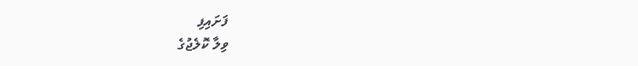ފަށައިފި
ވިލާ ކޮލެޖުގެ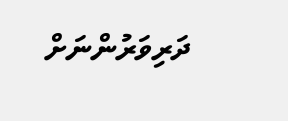ދަރިވަރުންނަށް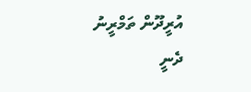އުރީދޫން ތަމްރީނު ދެނީ